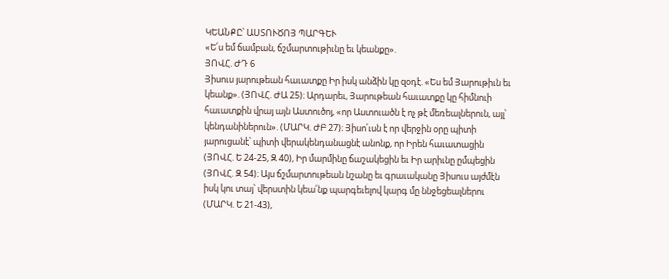ԿԵԱՆՔԸ՝ ԱՍՏՈՒԾՈՅ ՊԱՐԳԵՒ
«Ե՛ս եմ ճամբան, ճշմարտութիւնը եւ կեանքը».
ՅՈՎՀ. ԺԴ 6
Յիսուս յարութեան հաւատքը Իր իսկ անձին կը զօդէ. «Ես եմ Յարութիւն եւ կեանք». (ՅՈՎՀ. ԺԱ 25)։ Արդարեւ, Յարութեան հաւատքը կը հիմնուի հաւատքին վրայ այն Աստուծոյ, «որ Աստուածն է ոչ թէ մեռեալներուն, այլ՝ կենդանիներուն». (ՄԱՐԿ. ԺԲ 27)։ Յիսո՛ւսն է որ վերջին օրը պիտի յարուցանէ՝ պիտի վերակենդանացնէ անոնք, որ Իրեն հաւատացին (ՅՈՎՀ. Ե 24-25, Զ 40), Իր մարմինը ճաշակեցին եւ Իր արիւնը ըմպեցին (ՅՈՎՀ. Զ 54)։ Այս ճշմարտութեան նշանը եւ գրաւականը Յիսուս այժմէն իսկ կու տայ՝ վերստին կեա՛նք պարգեւելով կարգ մը ննջեցեալներու (ՄԱՐԿ. Ե 21-43),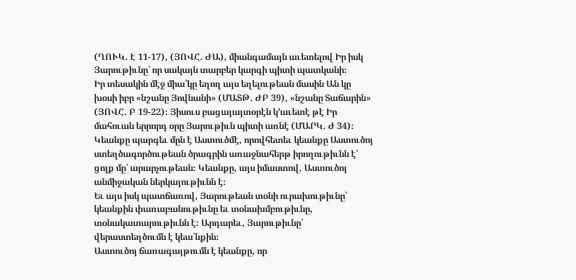(ՂՈՒԿ. Է 11-17), (ՅՈՎՀ. ԺԱ), միանգամայն աւետելով Իր իսկ Յարութիւնը՝ որ սակայն տարբեր կարգի պիտի պատկանի։
Իր տեսակին մէջ միա՛կը եղող այս եղելութեան մասին Ան կը խօսի իբր «նշանը Յովնանի» (ՄԱՏԹ. ԺԲ 39), «նշանը Տաճարին» (ՅՈՎՀ. Բ 19-22)։ Յիսուս բացայայտօրէն կ՚աւետէ թէ Իր մահուան երրորդ օրը Յարութիւն պիտի առնէ (ՄԱՐԿ. Ժ 34)։
Կեանքը պարգեւ մըն է Աստուծմէ, որովհետեւ կեանքը Աստուծոյ ստեղծագործութեան ծրագրին առաջնահերթ իրողութիւնն է՝ ցոլք մը՝ արարչութեան։ Կեանքը, այս իմաստով, Աստուծոյ անմիջական ներկայութիւնն է։
Եւ այս իսկ պատճառով, Յարութեան տօնի ուրախութիւնը՝ կեանքին փառաբանութիւնը եւ տօնախմբութիւնը, տօնակատարութիւնն է։ Արդարեւ, Յարութիւնը՝ վերաստեղծումն է կեա՛նքին։
Աստուծոյ ճառագայթումն է կեանքը, որ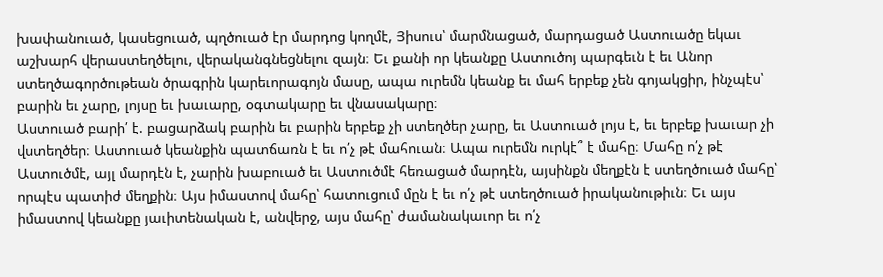խափանուած, կասեցուած, պղծուած էր մարդոց կողմէ, Յիսուս՝ մարմնացած, մարդացած Աստուածը եկաւ աշխարհ վերաստեղծելու, վերականգնեցնելու զայն։ Եւ քանի որ կեանքը Աստուծոյ պարգեւն է եւ Անոր ստեղծագործութեան ծրագրին կարեւորագոյն մասը, ապա ուրեմն կեանք եւ մահ երբեք չեն գոյակցիր, ինչպէս՝ բարին եւ չարը, լոյսը եւ խաւարը, օգտակարը եւ վնասակարը։
Աստուած բարի՛ է. բացարձակ բարին եւ բարին երբեք չի ստեղծեր չարը, եւ Աստուած լոյս է, եւ երբեք խաւար չի վստեղծեր։ Աստուած կեանքին պատճառն է եւ ո՛չ թէ մահուան։ Ապա ուրեմն ուրկէ՞ է մահը։ Մահը ո՛չ թէ Աստուծմէ, այլ մարդէն է, չարին խաբուած եւ Աստուծմէ հեռացած մարդէն, այսինքն մեղքէն է ստեղծուած մահը՝ որպէս պատիժ մեղքին։ Այս իմաստով մահը՝ հատուցում մըն է եւ ո՛չ թէ ստեղծուած իրականութիւն։ Եւ այս իմաստով կեանքը յաւիտենական է, անվերջ, այս մահը՝ ժամանակաւոր եւ ո՛չ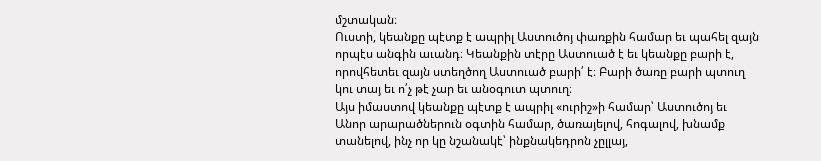մշտական։
Ուստի, կեանքը պէտք է ապրիլ Աստուծոյ փառքին համար եւ պահել զայն որպէս անգին աւանդ։ Կեանքին տէրը Աստուած է եւ կեանքը բարի է, որովհետեւ զայն ստեղծող Աստուած բարի՛ է։ Բարի ծառը բարի պտուղ կու տայ եւ ո՛չ թէ չար եւ անօգուտ պտուղ։
Այս իմաստով կեանքը պէտք է ապրիլ «ուրիշ»ի համար՝ Աստուծոյ եւ Անոր արարածներուն օգտին համար, ծառայելով, հոգալով, խնամք տանելով, ինչ որ կը նշանակէ՝ ինքնակեդրոն չըլլայ,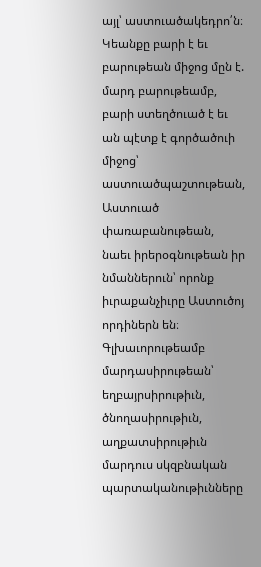այլ՝ աստուածակեդրո՛ն։
Կեանքը բարի է եւ բարութեան միջոց մըն է. մարդ բարութեամբ, բարի ստեղծուած է եւ ան պէտք է գործածուի միջոց՝ աստուածպաշտութեան, Աստուած փառաբանութեան, նաեւ իրերօգնութեան իր նմաններուն՝ որոնք իւրաքանչիւրը Աստուծոյ որդիներն են։
Գլխաւորութեամբ մարդասիրութեան՝ եղբայրսիրութիւն, ծնողասիրութիւն, աղքատսիրութիւն մարդուս սկզբնական պարտականութիւնները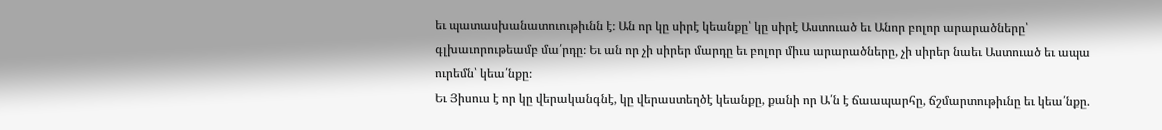եւ պատասխանատուութիւնն է։ Ան որ կը սիրէ կեանքը՝ կը սիրէ Աստուած եւ Անոր բոլոր արարածները՝ գլխաւորութեամբ մա՛րդը։ Եւ ան որ չի սիրեր մարդը եւ բոլոր միւս արարածները, չի սիրեր նաեւ Աստուած եւ ապա ուրեմն՝ կեա՛նքը։
Եւ Յիսուս է որ կը վերականգնէ, կը վերաստեղծէ կեանքը, քանի որ Ա՛ն է ճաապարհը, ճշմարտութիւնը եւ կեա՛նքը.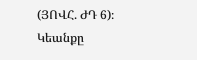(ՅՈՎՀ. ԺԴ 6)։
Կեանքը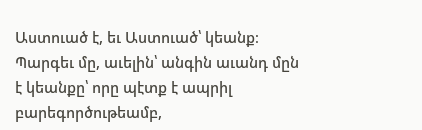Աստուած է, եւ Աստուած՝ կեանք։
Պարգեւ մը, աւելին՝ անգին աւանդ մըն է կեանքը՝ որը պէտք է ապրիլ բարեգործութեամբ,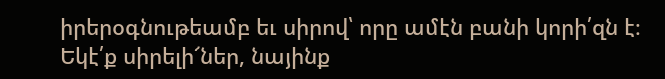իրերօգնութեամբ եւ սիրով՝ որը ամէն բանի կորի՛զն է։
Եկէ՛ք սիրելի՜ներ, նայինք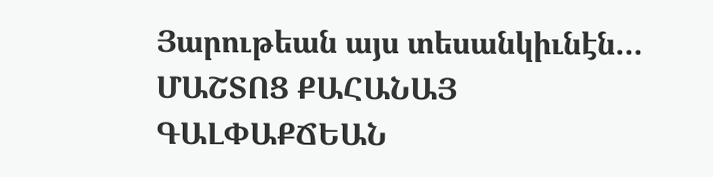Յարութեան այս տեսանկիւնէն…
ՄԱՇՏՈՑ ՔԱՀԱՆԱՅ ԳԱԼՓԱՔՃԵԱՆ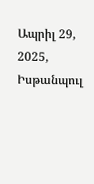Ապրիլ 29, 2025, Իսթանպուլ